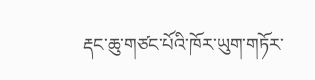རྡང་ཆུ་གཙང་པོའི་ཁོར་ཡུག་གཏོར་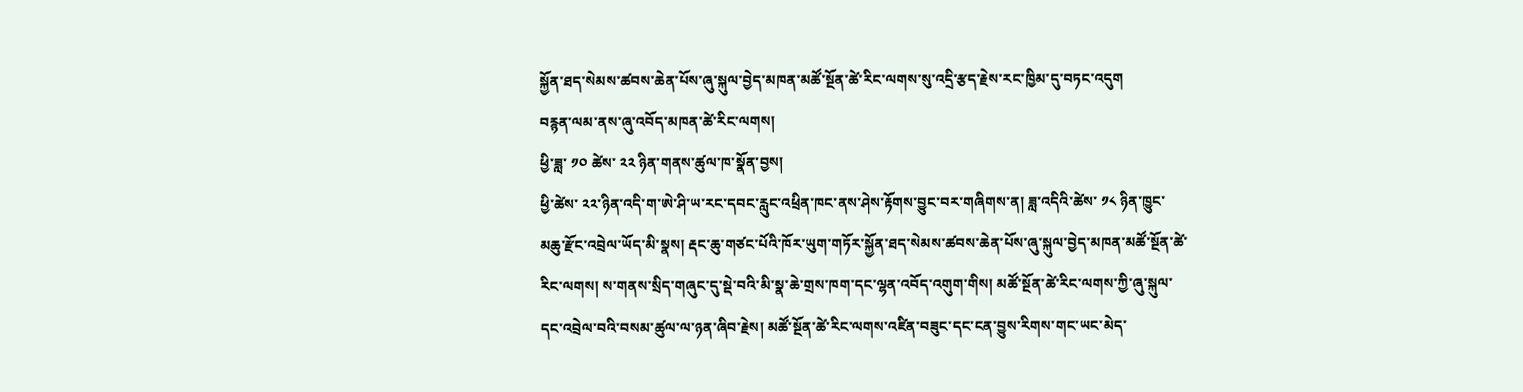སྐྱོན་ཐད་སེམས་ཚབས་ཆེན་པོས་ཞུ་སྐུལ་བྱེད་མཁན་མཚོ་སྔོན་ཚེ་རིང་ལགས་སུ་འདྲི་རྩད་རྗེས་རང་ཁྱིམ་དུ་བཏང་འདུག
བརྙན་ལམ་ནས་ཞུ་འབོད་མཁན་ཚེ་རིང་ལགས།
ཕྱི་ཟླ་ ༡༠ ཚེས་ ༢༢ ཉིན་གནས་ཚུལ་ཁ་སྣོན་བྱས།
ཕྱི་ཚེས་ ༢༢་ཉིན་འདི་ག་ཨེ་ཤི་ཡ་རང་དབང་རླུང་འཕྲིན་ཁང་ནས་ཤེས་རྟོགས་བྱུང་བར་གཞིགས་ན། ཟླ་འདིའི་ཚེས་ ༡༨ ཉིན་ཁྱུང་མཆུ་རྫོང་འབྲེལ་ཡོད་མི་སྣས། རྡང་ཆུ་གཙང་པོའི་ཁོར་ཡུག་གཏོར་སྐྱོན་ཐད་སེམས་ཚབས་ཆེན་པོས་ཞུ་སྐུལ་བྱེད་མཁན་མཚོ་སྔོན་ཚེ་རིང་ལགས། ས་གནས་སྲིད་གཞུང་དུ་སྡེ་བའི་མི་སྣ་ཆེ་གྲས་ཁག་དང་ལྷན་འབོད་འགུག་གིས། མཚོ་སྔོན་ཚེ་རིང་ལགས་ཀྱི་ཞུ་སྐུལ་དང་འབྲེལ་བའི་བསམ་ཚུལ་ལ་ཉན་ཞིབ་རྗེས། མཚོ་སྔོན་ཚེ་རིང་ལགས་འཛིན་བཟུང་དང་ངན་བྱུས་རིགས་གང་ཡང་མེད་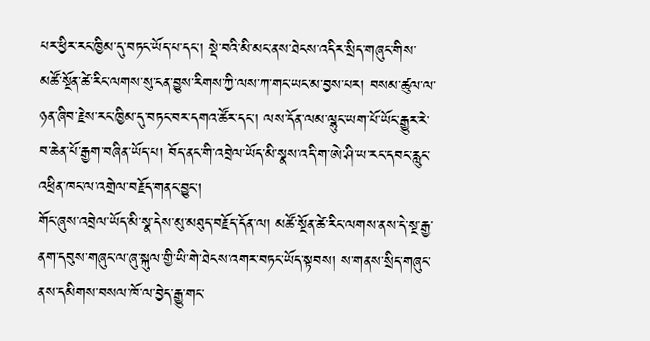པར་ཕྱིར་རང་ཁྱིམ་དུ་བཏང་ཡོད་པ་དང་། སྡེ་བའི་མི་མང་ནས་ཐེངས་འདིར་སྲིད་གཞུང་གིས་མཚོ་སྔོན་ཚེ་རིང་ལགས་སུ་ངན་བྱུས་རིགས་ཀྱི་ལས་ཀ་གང་ཡང་མ་བྱས་པར། བསམ་ཚུལ་ལ་ཉན་ཞིབ་རྗེས་རང་ཁྱིམ་དུ་བཏང་བར་དགའ་ཚོར་དང་། ལས་དོན་ལམ་ལྷུང་ཡག་པོ་ཡོང་རྒྱུར་རེ་བ་ཆེན་པོ་རྒྱག་བཞིན་ཡོད་པ། བོད་ནང་གི་འབྲེལ་ཡོད་མི་སྣས་འདི་ག་ཨེ་ཤི་ཡ་རང་དབང་རླུང་འཕྲིན་ཁང་ལ་འགྲེལ་བརྗོད་གནང་བྱུང་།
གོང་ཞུས་འབྲེལ་ཡོད་མི་སྣ་དེས་མུ་མཐུད་བརྗོད་དོན་ལ། མཚོ་སྔོན་ཚེ་རིང་ལགས་ནས་དེ་སྔ་རྒྱ་ནག་དབུས་གཞུང་ལ་ཞུ་སྐུལ་གྱི་ཡི་གེ་ཐེངས་འགར་བཏང་ཡོད་སྟབས། ས་གནས་སྲིད་གཞུང་ནས་དམིགས་བསལ་ཁོ་ལ་བྱེད་རྒྱུ་གང་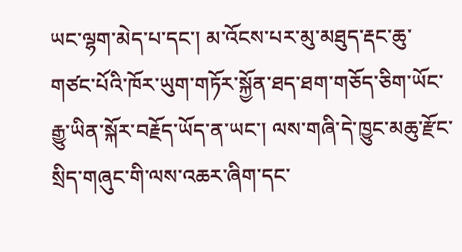ཡང་ལྷག་མེད་པ་དང་། མ་འོངས་པར་མུ་མཐུད་རྡང་ཆུ་གཙང་པོའི་ཁོར་ཡུག་གཏོར་སྐྱོན་ཐད་ཐག་གཅོད་ཅིག་ཡོང་རྒྱུ་ཡིན་སྐོར་བརྗོད་ཡོད་ན་ཡང་། ལས་གཞི་དེ་ཁྱུང་མཆུ་རྫོང་སྲིད་གཞུང་གི་ལས་འཆར་ཞིག་དང་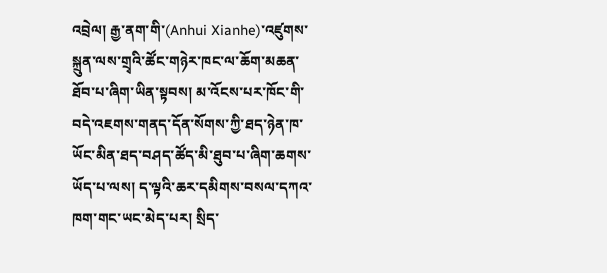འབྲེལ། རྒྱ་ནག་གི་(Anhui Xianhe)་འཛུགས་སྐྲུན་ལས་གྲྭའི་ཚོང་གཉེར་ཁང་ལ་ཆོག་མཆན་ཐོབ་པ་ཞིག་ཡིན་སྟབས། མ་འོངས་པར་ཁོང་གི་བདེ་འཇགས་གནད་དོན་སོགས་ཀྱི་ཐད་ཉེན་ཁ་ཡོང་མིན་ཐད་བཤད་ཚོད་མི་ཐུབ་པ་ཞིག་ཆགས་ཡོད་པ་ལས། ད་ལྟའི་ཆར་དམིགས་བསལ་དཀའ་ཁག་གང་ཡང་མེད་པར། སྲིད་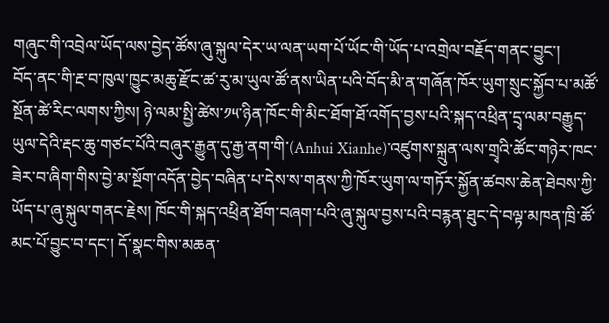གཞུང་གི་འབྲེལ་ཡོད་ལས་བྱེད་ཚོས་ཞུ་སྐུལ་དེར་ཡ་ལན་ཡག་པོ་ཡོང་གི་ཡོད་པ་འགྲེལ་བརྗོད་གནང་བྱུང་།
བོད་ནང་གི་རྔ་བ་ཁུལ་ཁྱུང་མཆུ་རྫོང་ཚ་རུ་མ་ཡུལ་ཚོ་ནས་ཡིན་པའི་བོད་མི་ན་གཞོན་ཁོར་ཡུག་སྲུང་སྐྱོབ་པ་མཚོ་སྔོན་ཚེ་རིང་ལགས་ཀྱིས། ཉེ་ལམ་སྤྱི་ཚེས་༡༥་ཉིན་ཁོང་གི་མིང་ཐོག་ཐོ་འགོད་བྱས་པའི་སྐད་འཕྲིན་དྲྭ་ལམ་བརྒྱུད་ཡུལ་དེའི་རྡང་ཆུ་གཙང་པོའི་བཞུར་རྒྱུན་དུ་རྒྱ་ནག་གི་(Anhui Xianhe)་འཛུགས་སྐྲུན་ལས་གྲྭའི་ཚོང་གཉེར་ཁང་ཟེར་བ་ཞིག་གིས་བྱེ་མ་སྔོག་འདོན་བྱེད་བཞིན་པ་དེས་ས་གནས་ཀྱི་ཁོར་ཡུག་ལ་གཏོར་སྐྱོན་ཚབས་ཆེན་ཐེབས་ཀྱི་ཡོད་པ་ཞུ་སྐུལ་གནང་རྗེས། ཁོང་གི་སྐད་འཕྲིན་ཐོག་བཞག་པའི་ཞུ་སྐུལ་བྱས་པའི་བརྙན་ཐུང་དེ་བལྟ་མཁན་ཁྲི་ཚོ་མང་པོ་བྱུང་བ་དང་། དོ་སྣང་གིས་མཆན་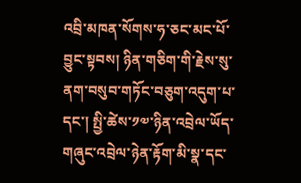འབྲི་མཁན་སོགས་ཧ་ཅང་མང་པོ་བྱུང་སྟབས། ཉིན་གཅིག་གི་རྗེས་སུ་ནག་བསུབ་གཏོང་བཅུག་འདུག་པ་དང་། སྤྱི་ཚེས་༡༧་ཉིན་འབྲེལ་ཡོད་གཞུང་འབྲེལ་ཉེན་རྟོག་མི་སྣ་དང་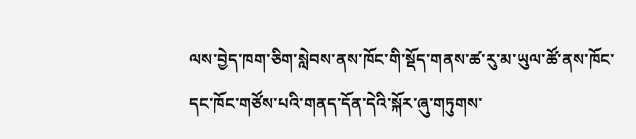ལས་བྱེད་ཁག་ཅིག་སླེབས་ནས་ཁོང་གི་སྡོད་གནས་ཚ་རུ་མ་ཡུལ་ཚོ་ནས་ཁོང་དང་ཁོང་གཙོས་པའི་གནད་དོན་དེའི་སྐོར་ཞུ་གཏུགས་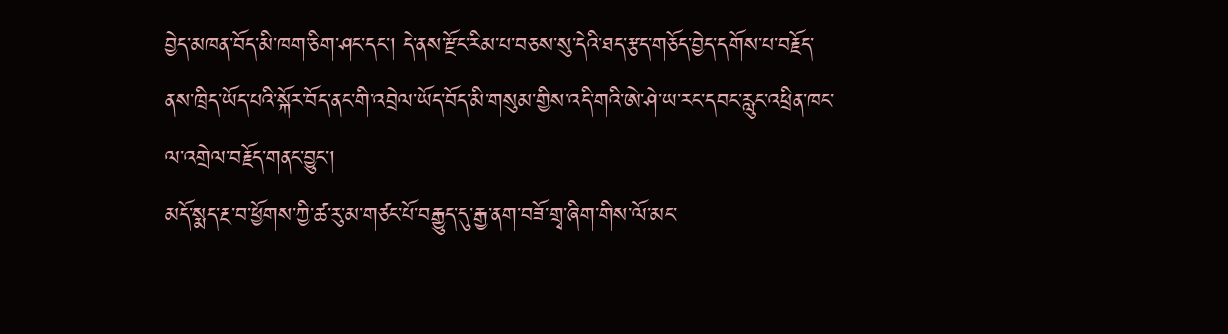བྱེད་མཁན་བོད་མི་ཁག་ཅིག་ཤང་དང་། དེ་ནས་རྫོང་རིམ་པ་བཅས་སུ་དེའི་ཐད་རྩད་གཅོད་བྱེད་དགོས་པ་བརྗོད་ནས་ཁྲིད་ཡོད་པའི་སྐོར་བོད་ནང་གི་འབྲེལ་ཡོད་བོད་མི་གསུམ་གྱིས་འདི་གའི་ཨེ་ཤེ་ཡ་རང་དབང་རླུང་འཕྲིན་ཁང་ལ་འགྲེལ་བརྗོད་གནང་བྱུང་།
མདོ་སྨད་རྔ་བ་ཕྱོགས་ཀྱི་ཚ་རུ་མ་གཙང་པོ་བརྒྱུད་དུ་རྒྱ་ནག་བཟོ་གྲྭ་ཞིག་གིས་ལོ་མང་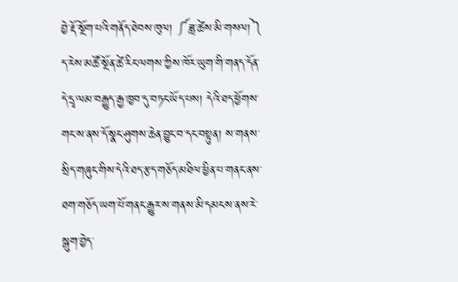བྱེ་རྡོ་སྔོག་པའི་གནོད་ཐེབས་ཁུལ། ༼ཟླ་ཚེས་མི་གསལ།༽
ད་རེས་མཚོ་སྔོན་ཚེ་རིང་ལགས་ཀྱིས་ཁོར་ཡུག་གི་གནད་དོན་དེ་དྲྭ་ལམ་བརྒྱུད་རྒྱ་ཁྱབ་དུ་བཏང་ཡོད་པས། དེའི་ཐད་ཕྱོགས་གང་ས་ནས་དོ་སྣང་ཤུགས་ཆེན་བྱུང་བ་དང་བསྟུན། ས་གནས་སྲིད་གཞུང་གིས་དེའི་ཐད་རྩད་གཅོད་མཐིལ་ཕྱིན་པ་གནང་ནས་ཐག་གཅོད་ཡག་པོ་གནང་རྒྱུར་ས་གནས་མི་དམངས་ནས་རེ་སྒུག་བྱེད་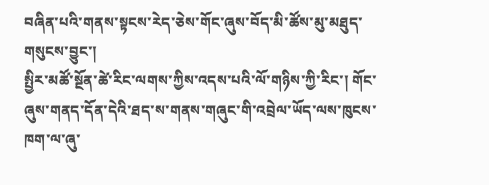བཞིན་པའི་གནས་སྟངས་རེད་ཅེས་གོང་ཞུས་བོད་མི་ཚོས་མུ་མཐུད་གསུངས་བྱུང་།
སྤྱིར་མཚོ་སྔོན་ཚེ་རིང་ལགས་ཀྱིས་འདས་པའི་ལོ་གཉིས་ཀྱི་རིང་། གོང་ཞུས་གནད་དོན་དེའི་ཐད་ས་གནས་གཞུང་གི་འབྲེལ་ཡོད་ལས་ཁུངས་ཁག་ལ་ཞུ་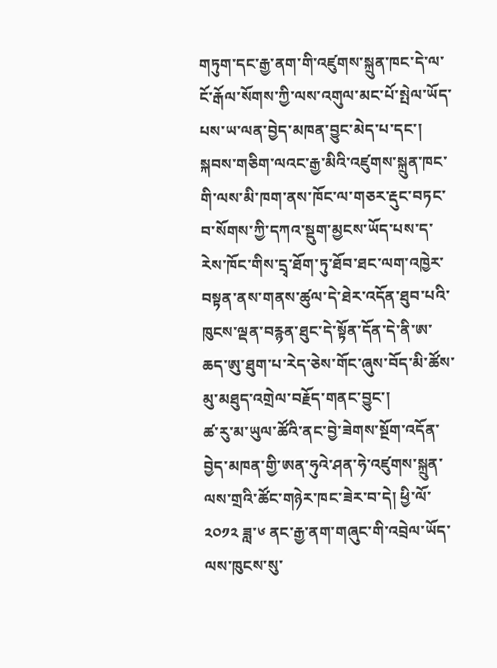གཏུག་དང་རྒྱ་ནག་གི་འཛུགས་སྐྲུན་ཁང་དེ་ལ་ངོ་རྒོལ་སོགས་ཀྱི་ལས་འགུལ་མང་པོ་སྤེལ་ཡོད་པས་ཡ་ལན་བྱེད་མཁན་བྱུང་མེད་པ་དང་། སྐབས་གཅིག་ལའང་རྒྱ་མིའི་འཛུགས་སྐྲུན་ཁང་གི་ལས་མི་ཁག་ནས་ཁོང་ལ་གཅར་རྡུང་བཏང་བ་སོགས་ཀྱི་དཀའ་སྡུག་མྱངས་ཡོད་པས་ད་རེས་ཁོང་གིས་དྲྭ་ཐོག་ཏུ་ཐོབ་ཐང་ལག་འཁྱེར་བསྟན་ནས་གནས་ཚུལ་དེ་ཐེར་འདོན་ཐུབ་པའི་ཁུངས་ལྡན་བརྙན་ཐུང་དེ་སྟོན་དོན་དེ་ནི་ཨ་ཆད་ཨུ་ཐུག་པ་རེད་ཅེས་གོང་ཞུས་བོད་མི་ཚོས་མུ་མཐུད་འགྲེལ་བརྗོད་གནང་བྱུང་།
ཚ་རུ་མ་ཡུལ་ཚོའི་ནང་བྱེ་ཟེགས་སྔོག་འདོན་བྱེད་མཁན་གྱི་ཨན་ཧུའེ་ཤན་ཧེ་འཛུགས་སྐྲུན་ལས་གྲའི་ཚོང་གཉེར་ཁང་ཟེར་བ་དེ། ཕྱི་ལོ་༢༠༡༢ ཟླ་༦ ནང་རྒྱ་ནག་གཞུང་གི་འབྲེལ་ཡོད་ལས་ཁུངས་སུ་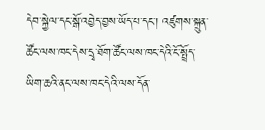དེབ་སྐྱེལ་དང་སྒོ་འབྱེད་བྱས་ཡོད་པ་དང་། འཛུགས་སྐྲུན་ཚོང་ལས་ཁང་དེས་དྲྭ་ཐོག་ཚོང་ལས་ཁང་དེའི་ངོ་སྤྲོད་ཡིག་ཆའི་ནང་ལས་ཁང་དེའི་ལས་དོན་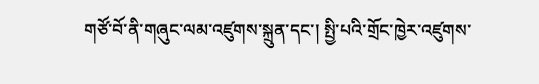གཙོ་བོ་ནི་གཞུང་ལམ་འཛུགས་སྐྲུན་དང་། སྤྱི་པའི་གྲོང་ཁྱེར་འཛུགས་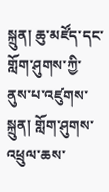སྐྲུན། ཆུ་མཛོད་དང་གློག་ཤུགས་ཀྱི་ནུས་པ་འཛུགས་སྐྲུན། གློག་ཤུགས་འཕྲུལ་ཆས་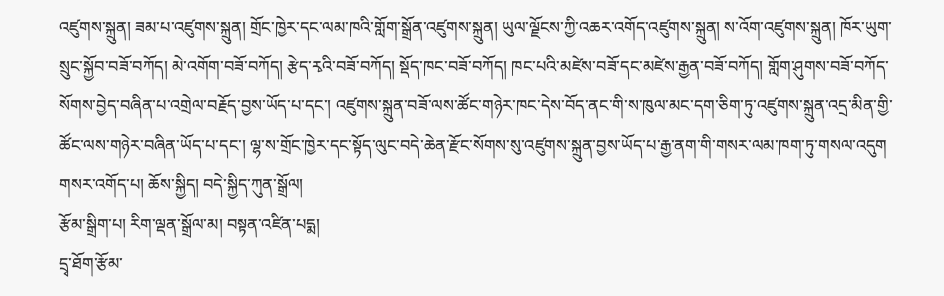འཛུགས་སྐྲུན། ཟམ་པ་འཛུགས་སྐྲུན། གྲོང་ཁྱེར་དང་ལམ་ཁའི་གློག་སྒྲོན་འཛུགས་སྐྲུན། ཡུལ་ལྗོངས་ཀྱི་འཆར་འགོད་འཛུགས་སྐྲུན། ས་འོག་འཛུགས་སྐྲུན། ཁོར་ཡུག་སྲུང་སྐྱོབ་བཟོ་བཀོད། མེ་འགོག་བཟོ་བཀོད། རྩེད་རྭའི་བཟོ་བཀོད། སྡོད་ཁང་བཟོ་བཀོད། ཁང་པའི་མཛེས་བཟོ་དང་མཛེས་རྒྱན་བཟོ་བཀོད། གློག་ཤུགས་བཟོ་བཀོད་སོགས་བྱེད་བཞིན་པ་འགྲེལ་བརྗོད་བྱས་ཡོད་པ་དང་། འཛུགས་སྐྲུན་བཟོ་ལས་ཚོང་གཉེར་ཁང་དེས་བོད་ནང་གི་ས་ཁུལ་མང་དག་ཅིག་ཏུ་འཛུགས་སྐྲུན་འདྲ་མིན་གྱི་ཚོང་ལས་གཉེར་བཞིན་ཡོད་པ་དང་། ལྷ་ས་གྲོང་ཁྱེར་དང་སྟོད་ལུང་བདེ་ཆེན་རྫོང་སོགས་སུ་འཛུགས་སྐྲུན་བྱས་ཡོད་པ་རྒྱ་ནག་གི་གསར་ལམ་ཁག་ཏུ་གསལ་འདུག
གསར་འགོད་པ། ཆོས་སྐྱིད། བདེ་སྐྱིད་ཀུན་སྒྲོལ།
རྩོམ་སྒྲིག་པ། རིག་ལྡན་སྒྲོལ་མ། བསྟན་འཛིན་པདྨ།
དྲྭ་ཐོག་རྩོམ་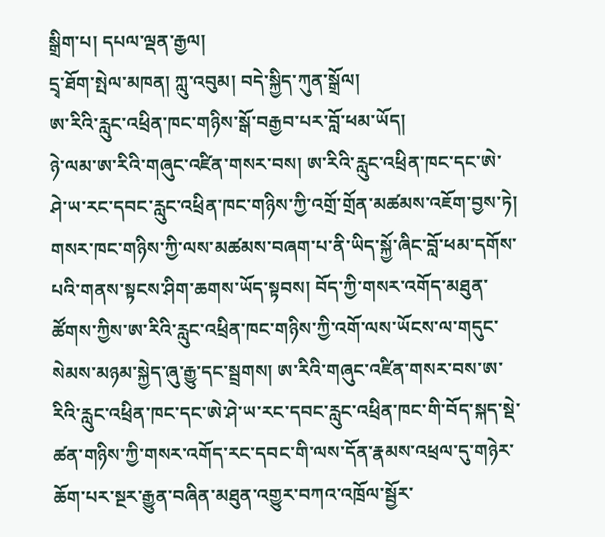སྒྲིག་པ། དཔལ་ལྡན་རྒྱལ།
དྲྭ་ཐོག་སྤེལ་མཁན། ཀླུ་འབུམ། བདེ་སྐྱིད་ཀུན་སྒྲོལ།
ཨ་རིའི་རླུང་འཕྲིན་ཁང་གཉིས་སྒོ་བརྒྱབ་པར་བློ་ཕམ་ཡོད།
ཉེ་ལམ་ཨ་རིའི་གཞུང་འཛིན་གསར་བས། ཨ་རིའི་རླུང་འཕྲིན་ཁང་དང་ཨེ་ཤེ་ཡ་རང་དབང་རླུང་འཕྲིན་ཁང་གཉིས་ཀྱི་འགྲོ་གྲོན་མཚམས་འཇོག་བྱས་ཏེ། གསར་ཁང་གཉིས་ཀྱི་ལས་མཚམས་བཞག་པ་ནི་ཡིད་སྐྱོ་ཞིང་བློ་ཕམ་དགོས་པའི་གནས་སྟངས་ཤིག་ཆགས་ཡོད་སྟབས། བོད་ཀྱི་གསར་འགོད་མཐུན་ཚོགས་ཀྱིས་ཨ་རིའི་རླུང་འཕྲིན་ཁང་གཉིས་ཀྱི་འགོ་ལས་ཡོངས་ལ་གདུང་སེམས་མཉམ་སྐྱེད་ཞུ་རྒྱུ་དང་སྦྲགས། ཨ་རིའི་གཞུང་འཛིན་གསར་བས་ཨ་རིའི་རླུང་འཕྲིན་ཁང་དང་ཨེ་ཤེ་ཡ་རང་དབང་རླུང་འཕྲིན་ཁང་གི་བོད་སྐད་སྡེ་ཚན་གཉིས་ཀྱི་གསར་འགོད་རང་དབང་གི་ལས་དོན་རྣམས་འཕྲལ་དུ་གཉེར་ཆོག་པར་སྔར་རྒྱུན་བཞིན་མཐུན་འགྱུར་བཀའ་འཁྲོལ་སྦྱོར་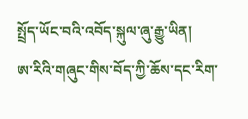སྤྲོད་ཡོང་བའི་འབོད་སྐུལ་ཞུ་རྒྱུ་ཡིན།
ཨ་རིའི་གཞུང་གིས་བོད་ཀྱི་ཆོས་དང་རིག་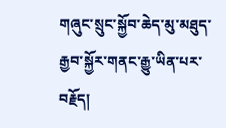གཞུང་སྲུང་སྐྱོབ་ཆེད་མུ་མཐུད་རྒྱབ་སྐྱོར་གནང་རྒྱུ་ཡིན་པར་བརྗོད།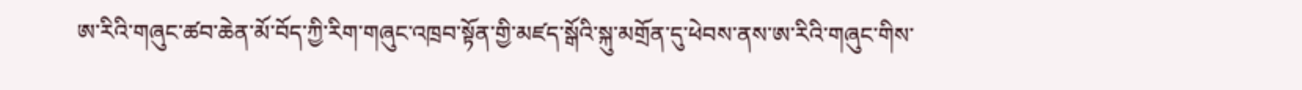ཨ་རིའི་གཞུང་ཚབ་ཆེན་མོ་བོད་ཀྱི་རིག་གཞུང་འཁྲབ་སྟོན་གྱི་མཛད་སྒོའི་སྐུ་མགྲོན་དུ་ཕེབས་ནས་ཨ་རིའི་གཞུང་གིས་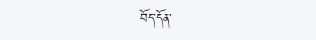བོད་དོན་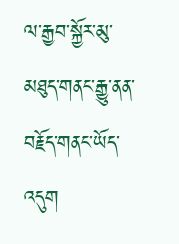ལ་རྒྱབ་སྐྱོར་མུ་མཐུད་གནང་རྒྱུ་ནན་བརྗོད་གནང་ཡོད་འདུག